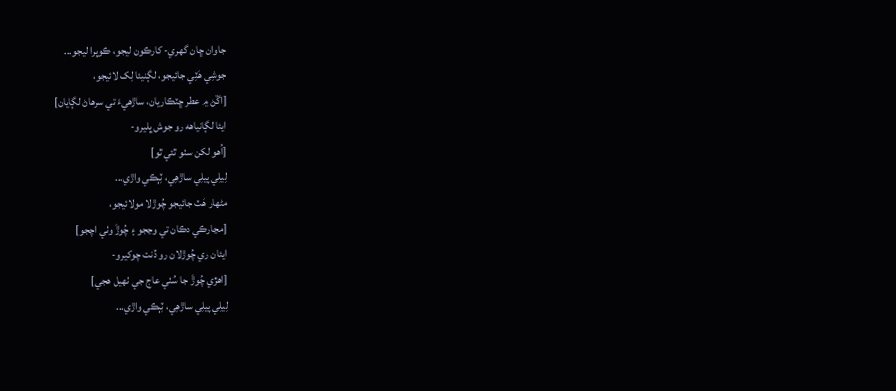جاوان ڇان گهري- کارڪون ليجو، ڪوپرا ليجو...
جوشِي هَٽِي جائيجو، لڳنيئا لِک لائيجو،
[اڱڻ ۾ عطر ڇٽڪاريان، ساڙهيءَ تي سرهاڻ لڳايان]
ايئا لڳانياهه رو جوش ڀليرو-
[اُهو لکن سٺو ٿئي ٿو]
لِيلِي پيلِي ساڙهِي، ٽِٻڪي واڙي...
مڻهار هَٽ جائيجو چُوڙلا مولائيجو،
[مڃارڪي دڪان تي وڃجو ۽ چُوڙَ وٺي اچجو]
ايئان ري چُوڙلان رو ڏنت چوکيرو-
[اهڙي چُوڙَ جا سُٺي عاج جي ٺهيل هجي]
لِيلِي پيلِي ساڙهِي، ٽِٻڪي واڙي...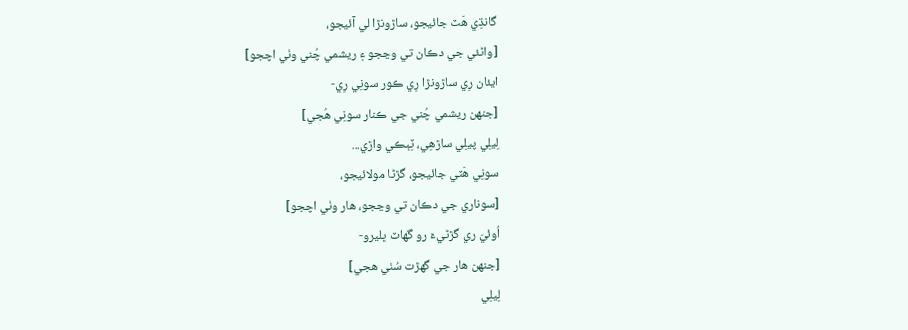گانڌِي هَٽ جائيجو، ساڙونڙا لي آئيجو،
[واڻئي جي دڪان تي وڃجو ۽ ريشمي چُني وٺي اچجو]
ايئان رِي ساڙونڙا رِي ڪور سونِي رِي-
[جنهن ريشمي چُني جي ڪنار سونِي هُجي]
لِيلِي پيلِي ساڙهِي، ٽِٻڪي واڙي...
سونِي هَٽي جائيجو، گڙڻا مولائيجو،
[سوناري جي دڪان تي وڃجو، هار وٺي اچجو]
اُوئيَ ري گڙڻيءَ رو گهاٽ ڀليرو-
[جنهن هار جي گهڙت سُٺي هجي]
لِيلِي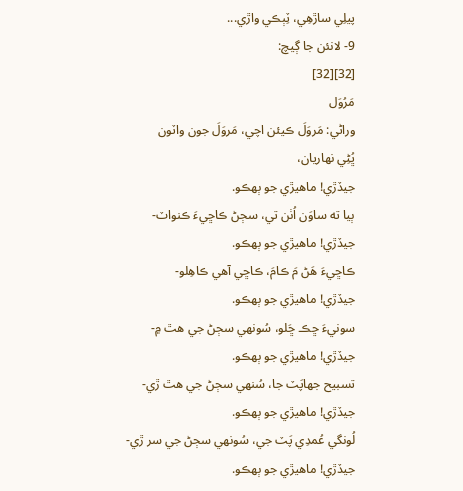پيلِي ساڙهِي، ٽِٻڪي واڙي...
9- لانئن جا ڳيچ:
[32][32]
مَرُوَل
وراڻي: مَروَلَ ڪيئن اچي، مَروَلَ جون واٽون
ڀُڻِي نهاريان،
جيڏڙي! ماهيڙي جو ٻهڪو.
ٻيا ته ساوَن اُٺن تي، سڄڻ ڪاڇيءَ ڪنواٽ-
جيڏڙي! ماهيڙي جو ٻهڪو.
ڪاڇيءَ هَڻ مَ ڪامَ، ڪاڇي آهي ڪاهِلو-
جيڏڙي! ماهيڙي جو ٻهڪو.
سونيءَ ڇڪ ڇَلو، سُونهي سڄڻ جي هٿ ۾-
جيڏڙي! ماهيڙي جو ٻهڪو.
تسبيح جهاپَٽ جا، سُنهي سڄڻ جي هٿ ڙي-
جيڏڙي! ماهيڙي جو ٻهڪو.
لُونگي عُمدِي پَٽ جي، سُونهي سڄڻ جي سر ڙي-
جيڏڙي! ماهيڙي جو ٻهڪو.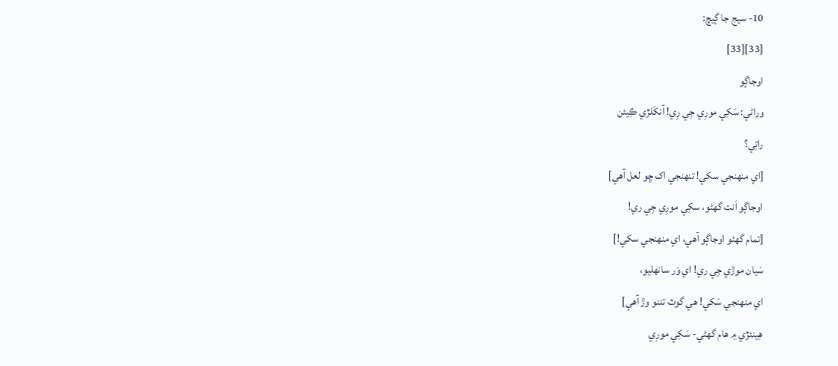10- سيج جا ڳيچ:
[33][33]
اوجاڳو
وراڻي: سَکِي مورِي جِي رِي! آنکَلڙي ڪِيئن
راتِي؟
[اي منهنجي سکي! تنهنجي اک ڇو لعل آهي]
اوجاڳو اَنت گهڻو، سکِي مورِي جِي ري!
[تمام گهڻو اوجاڳو آهي، اي منهنجي سکي!]
سَيان موڙي جِي ري! اي وَر سانهليو،
اي منهنجي سَکي! هي گوٽ تننو وڙ آهي]
هِينئڙي ۾ هام گهڻي- سَکِي مورِي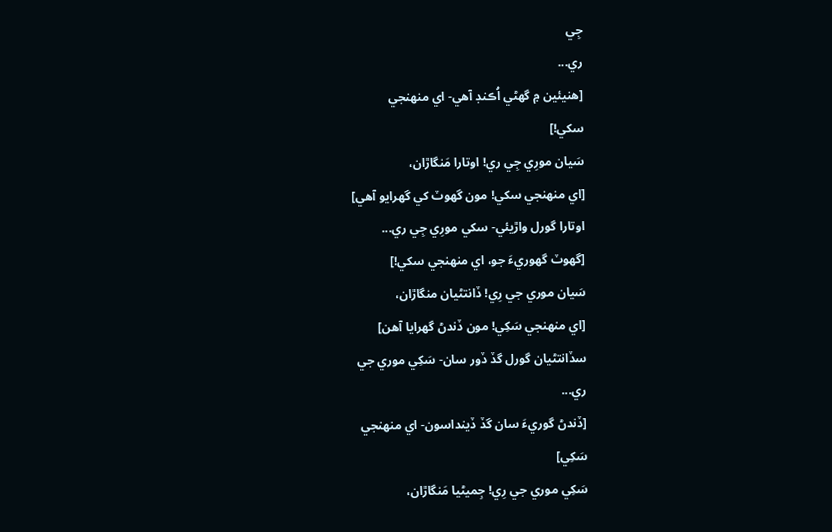جِي
ري...
[هنيئين ۾ گهڻي اُڪنڊ آهي- اي منهنجي
سکي!]
سَيان مورِي جِي ري! اوتارا مَنگاڙان،
[اي منهنجي سکي! مون گهوٽ کي گهرايو آهي]
اوتارا گورل واڙيئي- سکي مورِي جِي ري...
[گهوٽ گهوريءَ جو، اي منهنجي سکي!]
سَيان موري جي رِي! ڏانتڻيان منگاڙان،
[اي منهنجي سَکِي! مون ڏندڻ گهرايا آهن]
سڏانتڻيان گورل گڏ ڏور سان- سَکِي موري جي
ري...
[ڏندڻ گوريءَ سان گڏ ڏينداسون- اي منهنجي
سَکِي]
سَکِي موري جي رِي! جِميڻيا مَنگاڙان،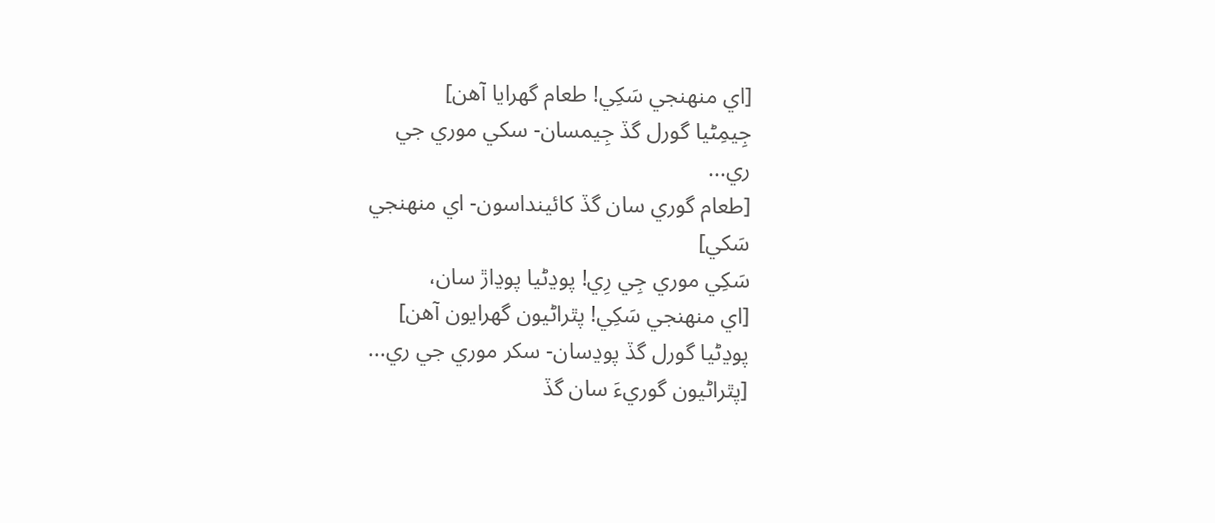[اي منهنجي سَکِي! طعام گهرايا آهن]
جِيمِڻيا گورل گڏ جِيمسان- سکي موري جي
ري...
[طعام گوري سان گڏ کائينداسون- اي منهنجي
سَکي]
سَکِي موري جِي رِي! پوڍڻيا پوڍاڙ سان،
[اي منهنجي سَکِي! پٿراڻيون گهرايون آهن]
پوڍڻيا گورل گڏ پوڍسان- سکر موري جي ري...
[پٿراڻيون گوريءَ سان گڏ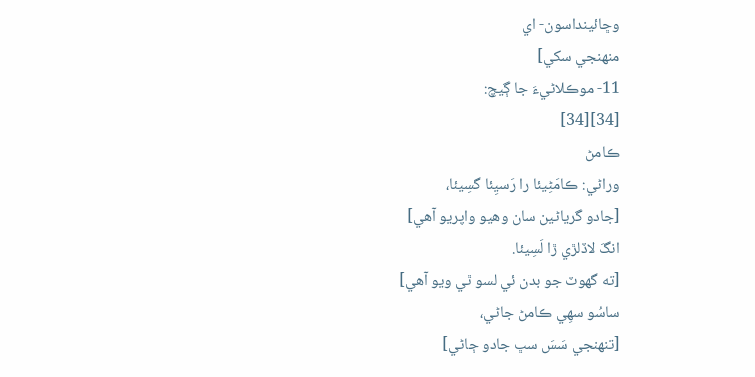وڇائينداسون- اي
منهنجي سکي]
11- موڪلاڻيءَ جا ڳيچ:
[34][34]
ڪامڻ
وراڻي: ڪامَڻِيئا را رَسيِئا گسِيئا،
[جادو گرياڻين سان وهيو واپريو آهي]
انگَ لاڏلڙي ڙا لَسِيئا.
[ته گهوٽ جو بدن ئي لسو ٿي ويو آهي]
ساسُو سهِي ڪامڻ جاڻي،
[تنهنجي سَسَ سڀ جادو ڄاڻي]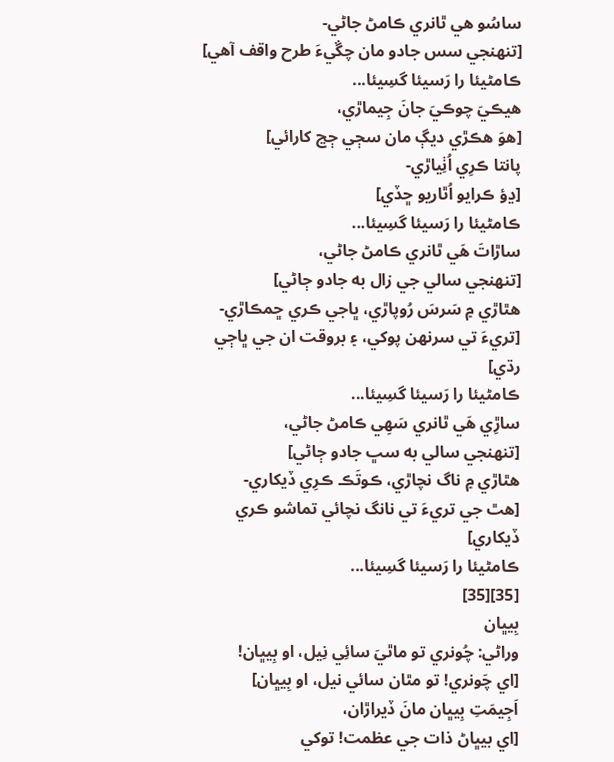ساسُو هي ٿانري ڪامڻ جاڻي-
[تنهنجي سس جادو مان چڱيءَ طرح واقف آهي]
ڪامڻيئا را رَسيئا گسِيئا...
هيڪيَ چوڪيَ جانَ جِيماڙي،
[هوَ هڪڙي ديڳ مان سڄي ڄڃ کارائي]
پانتا ڪرِي اُٺِياڙي-
[ڍؤ ڪرايو اُٿاريو ڇڏي]
ڪامڻيئا را رَسيئا گسِيئا...
ساڙاتَ هَي ٿانري ڪامڻ جاڻي،
[تنهنجي سالي جي زال به جادو ڄاڻي]
هٿاڙي ۾ سَرسَ رُوپاڙي، ڀاجي ڪري ڇمڪاڙي-
[تريءَ تي سرنهن پوکي، ۽ بروقت ان جي ڀاڄي
رڌي]
ڪامڻيئا را رَسيئا گسِيئا...
ساڙِي هَي ٿانري سَهِي ڪامڻ جاڻي،
[تنهنجي سالي به سڀ جادو ڄاڻي]
هٿاڙي ۾ ناگ نچاڙي، ڪوتَڪ ڪرِي ڏيکاري-
[هٿ جي تريءَ تي نانگ نچائي تماشو ڪري
ڏيکاري]
ڪامڻيئا را رَسيئا گسِيئا...
[35][35]
بِيڀان
وراڻي: چُونري تو ماٿيَ سائِي نِيل، او بِيڀان!
[اي چَونري! تو مٿان سائي نيل، او بِيڀان]
اَجِيمَتِ بِيڀان مانَ ڏيراڙان،
[اي بيڀاڻ ذات جي عظمت! توکي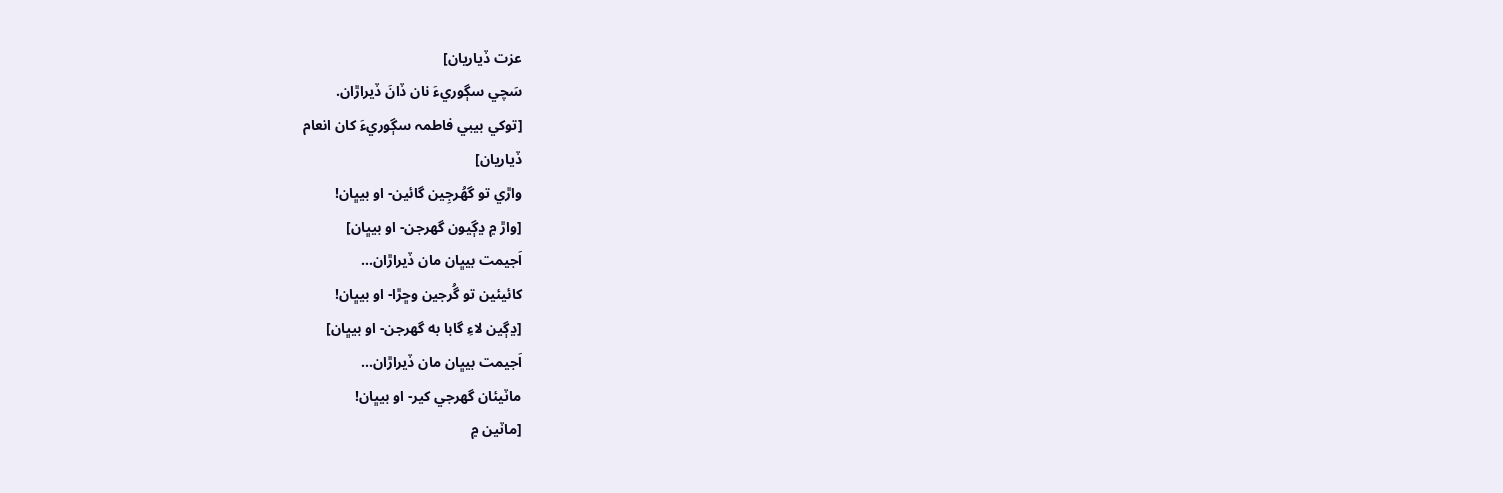عزت ڏياريان]
سَچي سڳوريءَ نان ڏانَ ڏيراڙان.
[توکي بيبي فاطمہ سڳوريءَ کان انعام
ڏياريان]
واڙي تو گهُرجِين گائين- او بيڀان!
[واڙ ۾ ڍڳيون گهرجن- او بيڀان]
اَجيمت بيڀان مان ڏيراڙان...
کائيئين تو گُرجين وڇڙا- او بيڀان!
[ڍڳين لاءِ گابا به گهرجن- او بيڀان]
اَجيمت بيڀان مان ڏيراڙان...
ماٽيئان گهرجي کير- او بيڀان!
[ماٽين ۾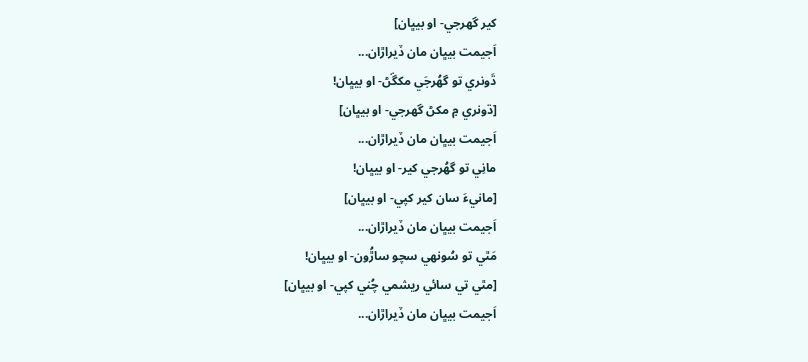کير گهرجي- او بيڀان]
اَجيمت بيڀان مان ڏيراڙان...
ڌَونري تو گهُرجَي مکڱڻ- او بيڀان!
[ڌونري ۾ مکڻ گهرجي- او بيڀان]
اَجيمت بيڀان مان ڏيراڙان...
مانِي تو گهُرجي کير- او بيڀان!
[مانيءَ سان کير کپي- او بيڀان]
اَجيمت بيڀان مان ڏيراڙان...
مَٿي تو سُونهي سچو ساڙُون- او بيڀان!
[مٿي تي سائي ريشمي چُني کپي- او بيڀان]
اَجيمت بيڀان مان ڏيراڙان...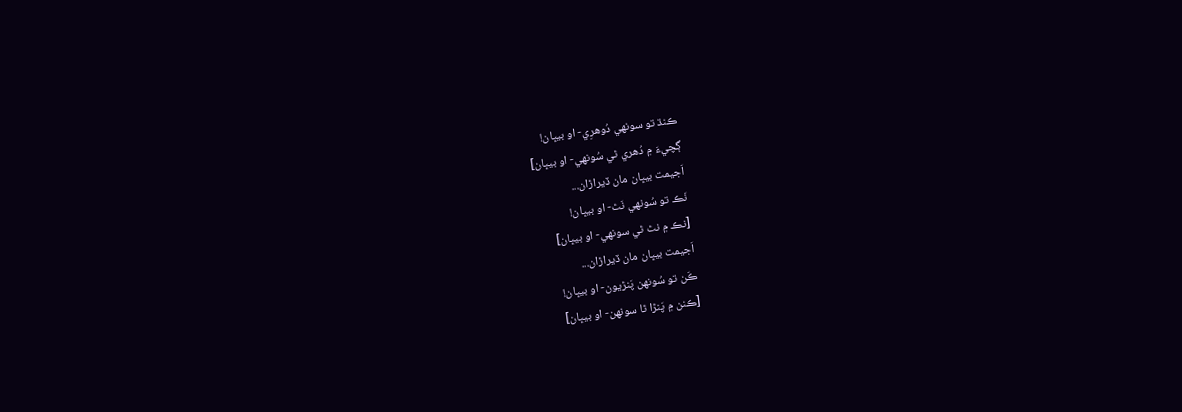ڪنڌ تو سونهي دُوهرِي- او بيڀان!
ڳچيءَ ۾ دُهري ٿي سُونهي- او بيڀان]
اَجيمت بيڀان مان ڏيراڙان...
نَڪ تو سُونهي نَٿ- او بيڀان!
[نڪ ۾ نٿ ٿي سونهي- او بيڀان]
اَجيمت بيڀان مان ڏيراڙان...
ڪَن تو سُونهن پَنڙيون- او بيڀان!
[ڪنن ۾ پَنڙا ٿا سونهن- او بيڀان]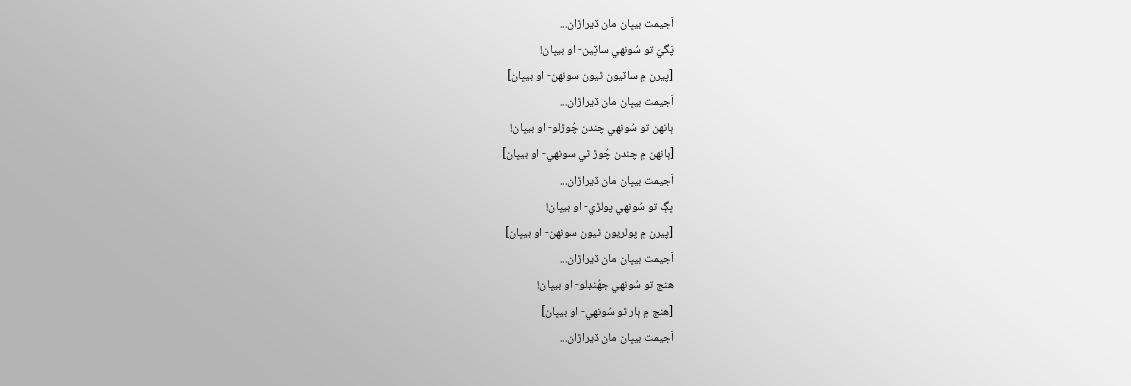اَجيمت بيڀان مان ڏيراڙان...
پَگيَ تو سُونهي ساٽِين- او بيڀان!
[پيرن ۾ ساٽيون ٿيون سونهن- او بيڀان]
اَجيمت بيڀان مان ڏيراڙان...
ٻانهن تو سُونهي چندن چُوڙلو- او بيڀان!
[ٻانهن ۾ چندن چُوڙ ٿي سونهي- او بيڀان]
اَجيمت بيڀان مان ڏيراڙان...
ڀڳ تو سُونهي پولڙي- او بيڀان!
[پيرن ۾ پولريون ٿيون سونهن- او بيڀان]
اَجيمت بيڀان مان ڏيراڙان...
هنج تو سُونهي جهُنڊلو- او بيڀان!
[هنج ۾ ٻار ٿو سُونهي- او بيڀان]
اَجيمت بيڀان مان ڏيراڙان...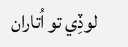لوڏِي تو اُتاران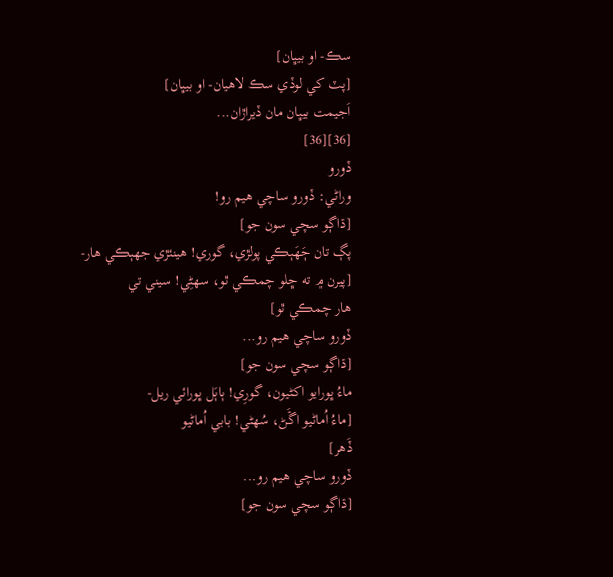سڪ- او بيڀان]
[پٽ کي لوڏي سڪ لاهيان- او بيڀان]
اَجيمت بيڀان مان ڏيراڙان...
[36][36]
ڏورو
وراڻي: ڏورو ساچي هيم رو!
[ڌاڳو سچي سون جو]
پڳ تان ڄَهَٻڪي پولڙي، گوري! هينئڙي جهٻڪي هار-
[پيرن ۾ ته ڇلو چمڪي ٿو، سهڻِي! سيني تي
هار چمڪي ٿو]
ڏورو ساچي هيم رو...
[ڌاڳو سچي سون جو]
ماءُ ڀورايو اکڻيون، گورِي! ٻاٻَل ڀورائي ريل-
[ماءُ اُماڻيو اڱَڻ، سُهڻي! بابي اُماڻيو
ڏَهر]
ڏورو ساچي هيم رو...
[ڌاڳو سچي سون جو]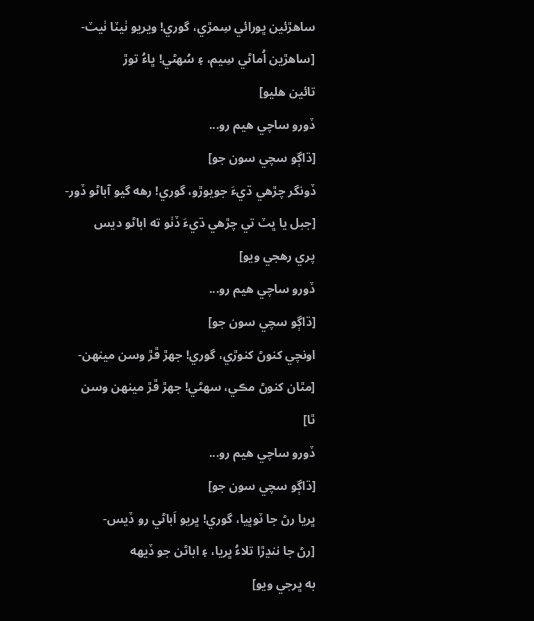ساهڙئين ڀورائي سِمڙي، گوري! ويريو ٺيٽا ٺيٽ-
[ساهڙين اُماڻي سِيم، ۽ سُهڻي! ڀاءُ توڙ
تائين هليو]
ڏورو ساچي هيم رو...
[ڌاڳو سچي سون جو]
ڏونگر چڙهي ڌيءَ جويوڙو، گوري! رهه گيو آباڻو ڏور-
[جبل يا ڀٽ تي چڙهي ڌيءَ ڏٺو ته اباڻو ديس
پري رهجي ويو]
ڏورو ساچي هيم رو...
[ڌاڳو سچي سون جو]
اونچي کنوڻ کنوڙي، گوري! جهڙ ڦڙ وسن مينهن-
[مٿان کنوڻ مڪي، سهڻي! جهڙ ڦڙ مينهن وسن
ٿا]
ڏورو ساچي هيم رو...
[ڌاڳو سچي سون جو]
ڀريا رڻ جا ٽوڀيا، گوري! ڀريو اَباڻي رو ڏيس-
[رڻ جا ننڍڙا تلاءُ ڀريا، ۽ اباڻن جو ڏيهه
به ڀرجي ويو]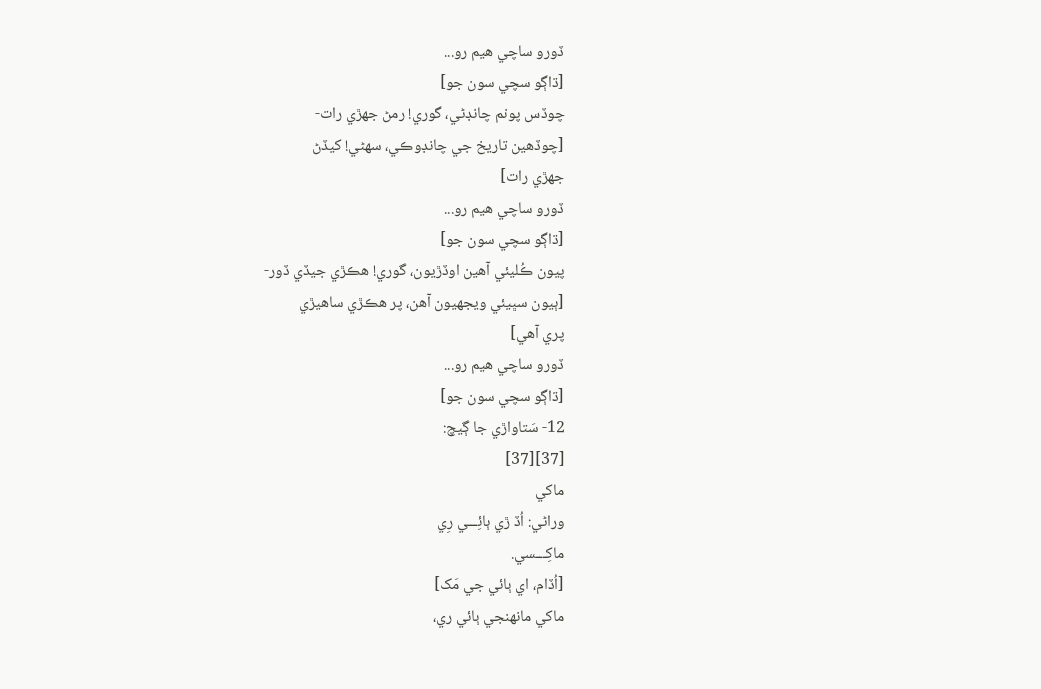ڏورو ساچي هيم رو...
[ڌاڳو سچي سون جو]
چوڏس پونم چانڊڻي، گوري! رمڻ جهڙي رات-
[چوڏهين تاريخ جي چانڊوڪي، سهڻي! کيڏڻ
جهڙي رات]
ڏورو ساچي هيم رو...
[ڌاڳو سچي سون جو]
پيون ڪُليئي آهين اوڏڙيون، گوري! هڪڙي جيڏي ڏور-
[ٻيون سڀيئي ويجهيون آهن، پر هڪڙي ساهيڙي
پري آهي]
ڏورو ساچي هيم رو...
[ڌاڳو سچي سون جو]
12- سَتاواڙي جا ڳيچ:
[37][37]
ماکي
وراڻي: اُڏ ڙي ٻائِـــي رِي
ماکِـــسي.
[اُڏام، اي ٻائي جي مَک]
ماکي مانهنجي ٻائي ري،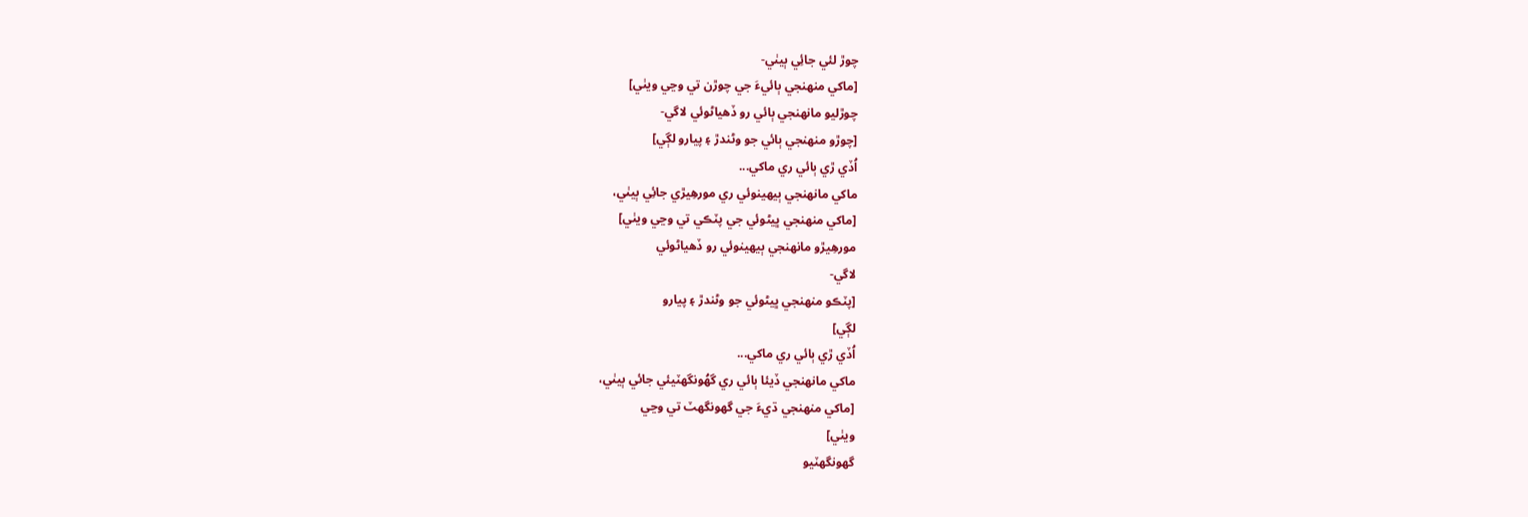چوڙ لئي جائِي ٻيٺي-
[ماکي منهنجي ٻائيءَ جي چوڙن تي وڃي ويٺي]
چوڙليو مانهنجي ٻائي رو ڏهياڻوئي لاگي-
[چوڙو منهنجي ٻائي جو وڻندڙ ۽ پيارو لڳي]
اُڏي ڙي ٻائي ري ماکي...
ماکي مانهنجي ٻيهينوئي ري مورهِيڙي جائِي ٻيٺي،
[ماکي منهنجي ڀيڻوئي جي پٽڪي تي وڃي ويٺي]
مورهِيڙو مانهنجي ٻيهينوئي رو ڏهياڻوئي
لاگي-
[پٽڪو منهنجي ڀيڻوئي جو وڻندڙ ۽ پيارو
لڳي]
اُڏي ڙي ٻائي ري ماکي...
ماکي مانهنجي ڏيئا ٻائي ري گهُونگهٽيئي جائي ٻيٺي،
[ماکي منهنجي ڌيءَ جي گهونگهٽ تي وڃي
ويٺي]
گهونگهٽيو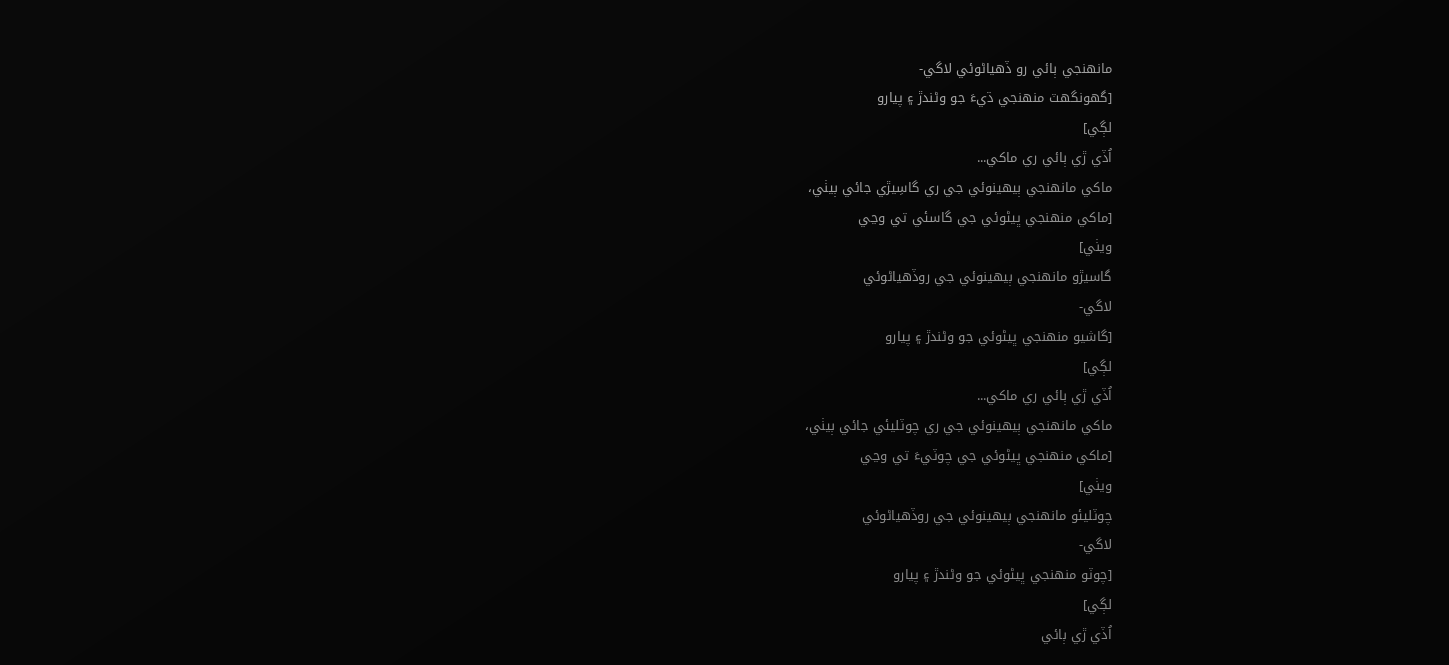مانهنجي ٻائي رو ڏهياڻوئي لاگي-
[گهونگهٽ منهنجي ڌيءَ جو وڻندڙ ۽ پيارو
لڳي]
اُڏي ڙي ٻائي ري ماکي...
ماکي مانهنجي ٻيهينوئي جي ري گاسِيڙي جائي ٻيٺي،
[ماکي منهنجي ڀيڻوئي جي گاسئي تي وڃي
ويٺي]
گاسيڙو مانهنجي ٻيهينوئي جي روڏهياڻوئي
لاگي-
[گاشيو منهنجي ڀيڻوئي جو وڻندڙ ۽ پيارو
لڳي]
اُڏي ڙي ٻائي ري ماکي...
ماکي مانهنجي ٻيهينوئي جي ري چوٽليئي جائي ٻيٺي،
[ماکي منهنجي ڀيڻوئي جي چوٽيءَ تي وڃي
ويٺي]
چوٽليئو مانهنجي ٻيهينوئي جي روڏهياڻوئي
لاگي-
[چوٽو منهنجي ڀيڻوئي جو وڻندڙ ۽ پيارو
لڳي]
اُڏي ڙي ٻائي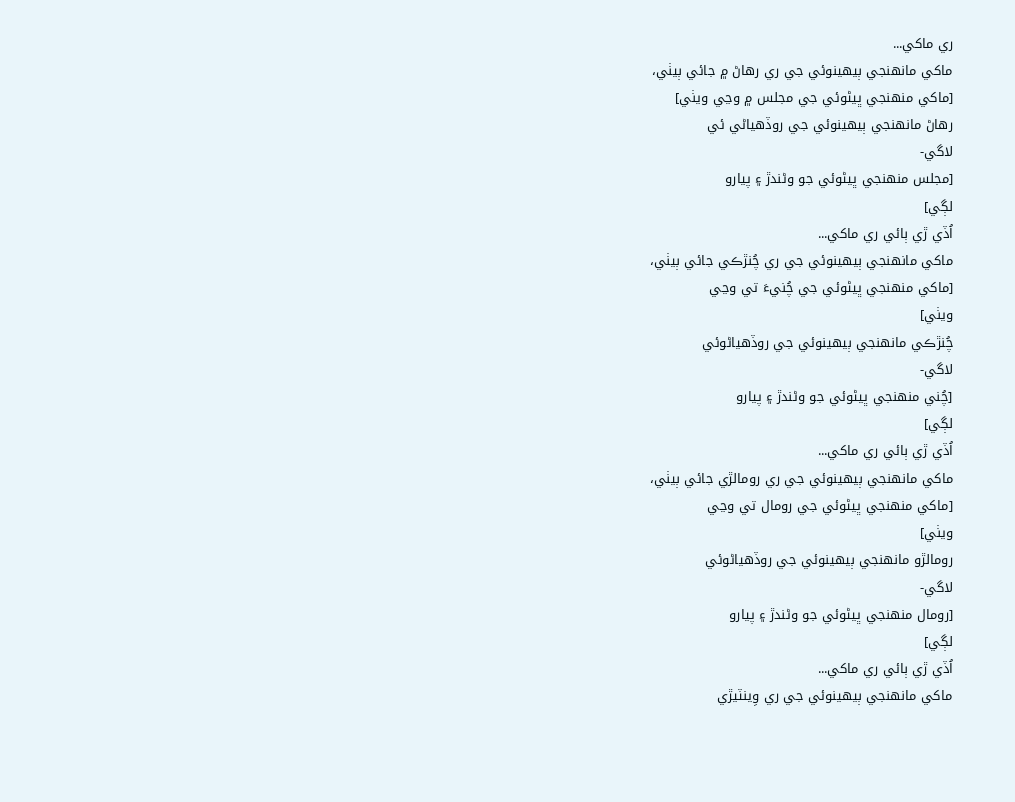ري ماکي...
ماکي مانهنجي ٻيهينوئي جي ري رهاڻ ۾ جائي ٻيٺي،
[ماکي منهنجي ڀيڻوئي جي مجلس ۾ وڃي ويٺي]
رهاڻ مانهنجي ٻيهينوئي جي روڏهياڻي ئي
لاگي-
[مجلس منهنجي ڀيڻوئي جو وڻندڙ ۽ پيارو
لڳي]
اُڏي ڙي ٻائي ري ماکي...
ماکي مانهنجي ٻيهينوئي جي ري چُنڙڪي جائي ٻيٺي،
[ماکي منهنجي ڀيڻوئي جي چُنيءَ تي وڃي
ويٺي]
چُنڙڪي مانهنجي ٻيهينوئي جي روڏهياڻوئي
لاگي-
[چُني منهنجي ڀيڻوئي جو وڻندڙ ۽ پيارو
لڳي]
اُڏي ڙي ٻائي ري ماکي...
ماکي مانهنجي ٻيهينوئي جي ري رومالڙي جائي ٻيٺي،
[ماکي منهنجي ڀيڻوئي جي رومال تي وڃي
ويٺي]
رومالڙو مانهنجي ٻيهينوئي جي روڏهياڻوئي
لاگي-
[رومال منهنجي ڀيڻوئي جو وڻندڙ ۽ پيارو
لڳي]
اُڏي ڙي ٻائي ري ماکي...
ماکي مانهنجي ٻيهينوئي جي ري وِينٽيڙي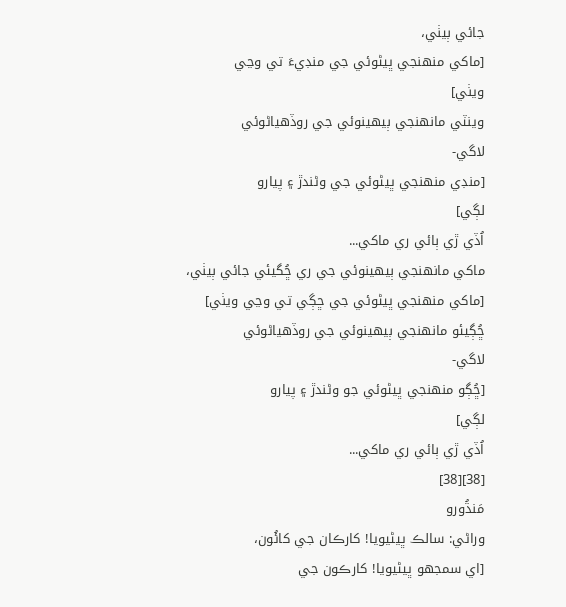جائي ٻيٺي،
[ماکي منهنجي ڀيڻوئي جي منڊيءَ تي وڃي
ويٺي]
وينٽي مانهنجي ٻيهينوئي جي روڏهياڻوئي
لاگي-
[منڊي منهنجي ڀيڻوئي جي وڻندڙ ۽ پيارو
لڳي]
اُڏي ڙي ٻائي ري ماکي...
ماکي مانهنجي ٻيهينوئي جي ري ڇُگيئي جائي ٻيٺي،
[ماکي منهنجي ڀيڻوئي جي ڇڳي تي وڃي ويٺي]
ڇُڳيئو مانهنجي ٻيهينوئي جي روڏهياڻوئي
لاگي-
[ڇُڳو منهنجي ڀيڻوئي جو وڻندڙ ۽ پيارو
لڳي]
اُڏي ڙي ٻائي ري ماکي...
[38][38]
مَنڌُورو
وراڻي: سالڪ ڀيڻيويا! کارڪان جي کائُون،
[اي سمجهو ڀيڻيويا! کارڪون جي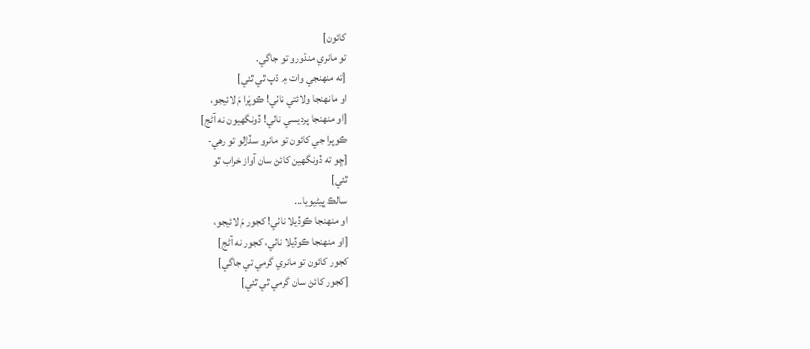کائون]
تو مانري منڌورو تو جاگي.
[ته منهنجي وات ۾ ڌپ ٿي ٿئي]
او مانهنجا ولائتي ناٺي! ڪوپَرا مَ لائيجو،
[او منهنجا پرديسي ناٺي! ڏونگهيون نه آڻج]
ڪوپرا جي کائون تو مانرو سڏڙلو تو رهي-
[ڇو ته ڏونگهين کائڻ سان آواز خراب ٿو
ٿئي]
سالڪ ڀيڻيويا...
او منهنجا ڪوڏيلا ناٺي! کجور مَ لائيجو،
[او منهنجا ڪوڏيلا ناٺي، کجور نه آڻج]
کجور کائون تو مانري گرمي تي جاگي]
[کجور کائڻ سان گرمي ٿي ٿئي]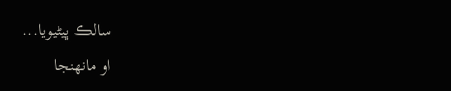سالڪ ڀيڻيويا...
او مانهنجا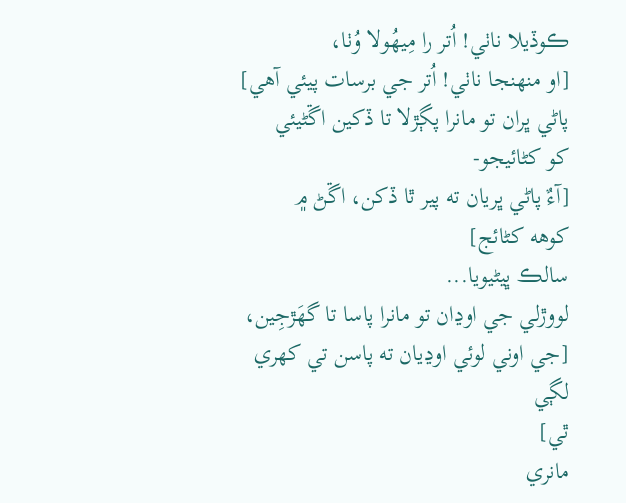ڪوڏيلا ناٺي! اُتر را مِيهُولا وُٺا،
[او منهنجا ناٺي! اُتر جي برسات پيئي آهي]
پاڻي ڀران تو مانرا پڳڙلا تا ڏکين اڱڻيئي
کو کڻائيجو-
[آءٌ پاڻي ڀريان ته پير ٿا ڏکن، اڱڻ ۾
کوهه کڻائج]
سالڪ ڀيڻيويا...
لووڙلي جي اوڍان تو مانرا پاسا تا گهَڙجِين،
[جي اوني لوئي اوڍيان ته پاسن تي کهري لڳي
ٿي]
مانري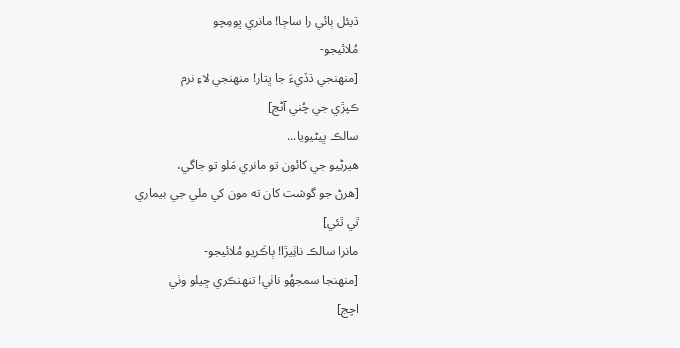ڌيئل ٻائي را ساڄا! مانري ڀومِچو
مُلائيجو-
[منهنجي ڌڏيءَ جا ڀتار! منهنجي لاءِ نرم
ڪپڙي جي چُني آڻج]
سالڪ ڀيڻيويا...
هيرڻِيو جي کائون تو مانري مَلو تو جاگي،
[هرڻ جو گوشت کان ته مون کي ملي جي بيماري
ٿي ٿئي]
مانرا سالڪ ناٺِيڙا! ٻاڪَريو مُلائيجو-
[منهنجا سمجهُو ناٺي! تنهنڪري ڇيلو وٺي
اچج]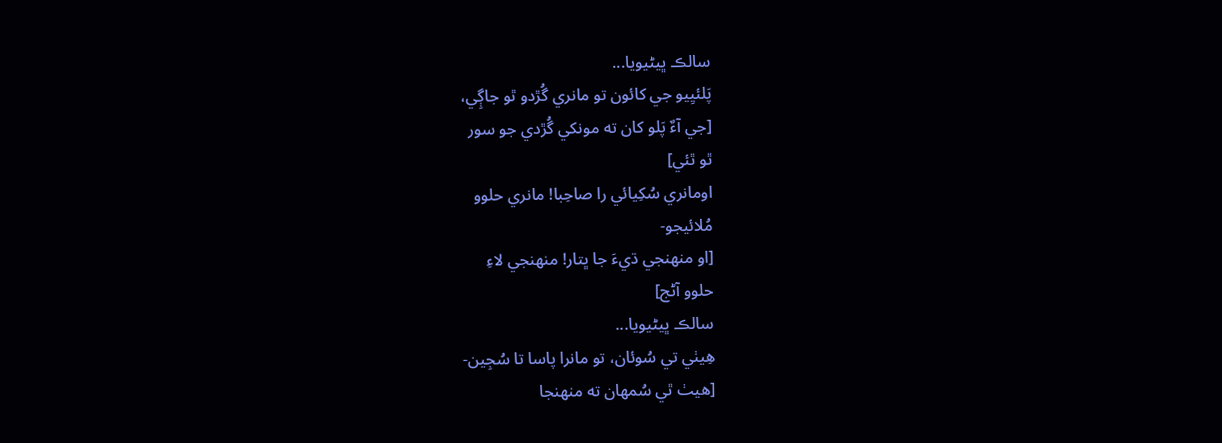سالڪ ڀيڻيويا...
پَلئيِيو جي کائون تو مانري گُڙدو ٿو جاڳِي،
[جي آءٌ پَلو کان ته مونکي گُڙدي جو سور
ٿو ٿئي]
اومانري سُکِيائي را صاحِبا! مانري حلوو
مُلائيجو-
[او منهنجي ڌيءَ جا ڀتار! منهنجي لاءِ
حلوو آڻج]
سالڪ ڀيڻيويا...
هِيٺي تي سُوئان، تو مانرا پاسا تا سُجِين-
[هيٺ ٿي سُمهان ته منهنجا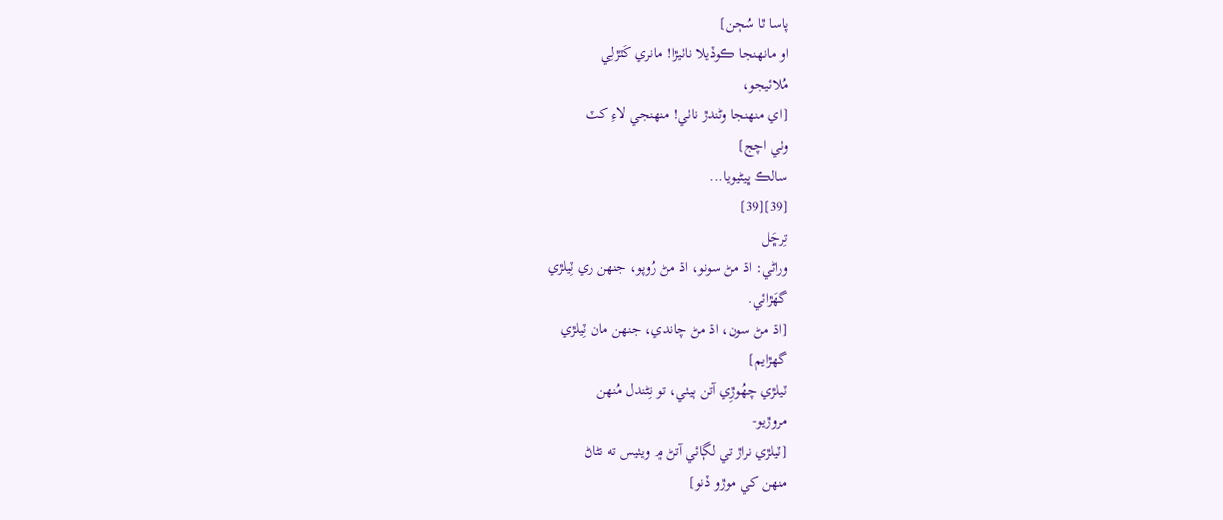پاسا ٿا سُڄن]
او مانهنجا ڪوڏيلا ناٺيڙا! مانري کَٽڙلِي
مُلائيجو،
[اي منهنجا وڻندڙ ناٺي! منهنجي لاءِ کٽ
وٺي اچج]
سالڪ ڀيڻيويا...
[39][39]
تِرڇَل
وراڻي: اڌ مڻ سونو، اڌ مڻ رُوپو، جنهن ري ٽِيلڙي
گهَڙائي.
[اڌ مڻ سون، اڌ مڻ چاندي، جنهن مان ٽِيلڙي
گهڙايم]
ٽيلڙي چهُوڙِي آتن ٻيٺي، تو نِڻندل مُنهن
مروڙيو-
[ٽيلڙي نراڙ تي لڳائي آتڻ ۾ ويٺيس ته نڻاڻ
منهن کي موڙو ڏنو]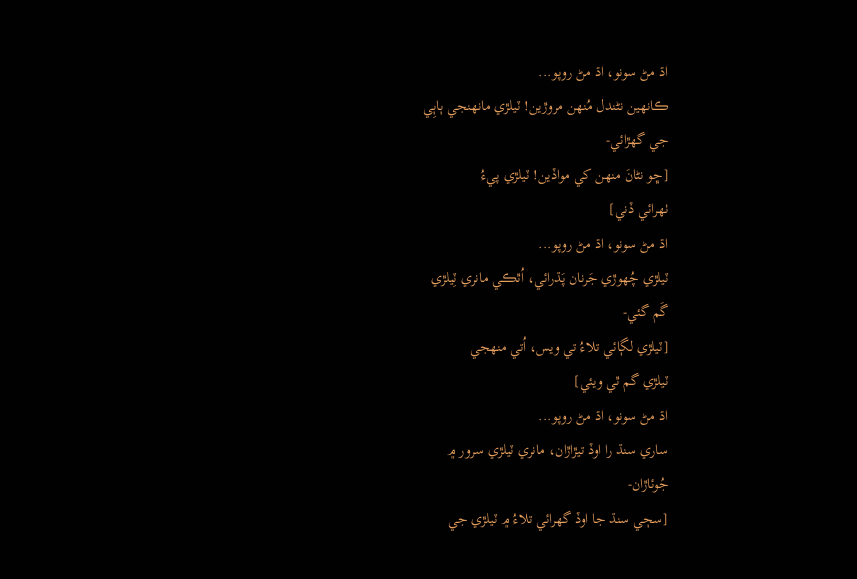اڌ مڻ سونو، اڌ مڻ روپو...
ڪانهين نڻندل مُنهن مروڙين! ٽيلڙي مانهنجي ٻاٻِي
جي گهڙائي-
[ڇو نڻانَ منهن کي مواڏين! ٽيلڙي پيءُ
ٺهرائي ڏني]
اڌ مڻ سونو، اڌ مڻ روپو...
ٽيلڙي چُهوڙي جَرنان پَڌرائي، اُٿڪي مانري ٽِيلڙي
گَم گئي-
[ٽيلڙي لڳائي تلاءُ تي ويس، اُتي منهجي
ٽيلڙي گم ٿي ويئي]
اڌ مڻ سونو، اڌ مڻ روپو...
ساري سنڌ را اوڏ تيڙاڙان، مانري ٽيلڙي سرور ۾
جُوئاڙان-
[سڄي سنڌ جا اوڏ گهرائي تلاءُ ۾ ٽيلڙي جي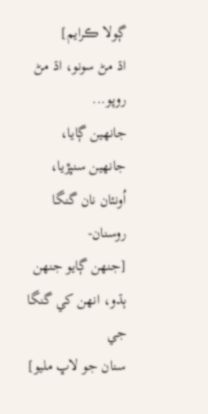ڳولا ڪرايم]
اڌ مڻ سونو، اڌ مڻ روپو...
جانهين ڳايا، جانهين سنڀڙيا، اُونئان نان گنگا
روسنان-
[جنهن ڳايو جنهن ٻڌو، انهن کي گنگا جي
سنان جو لاڀ مليو]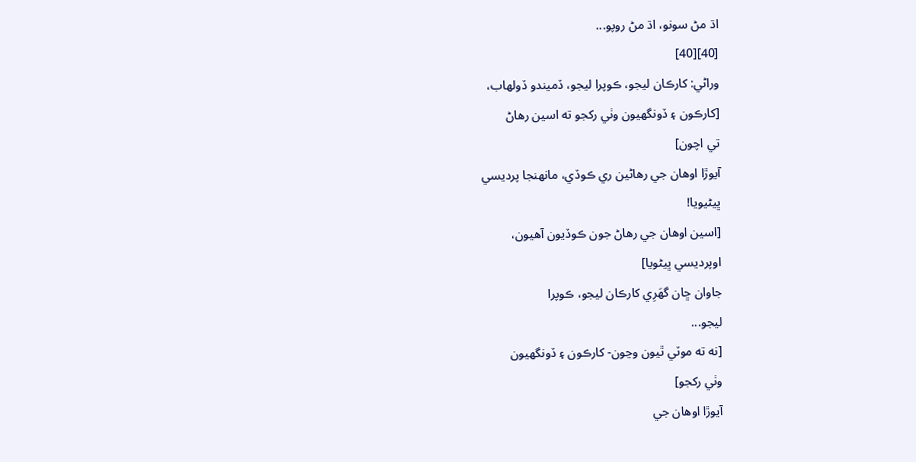اڌ مڻ سونو، اڌ مڻ روپو...
[40][40]
وراڻي: کارڪان ليجو، ڪوپرا ليجو، ڏميندو ڏولهاب،
[کارڪون ۽ ڏونگهيون وٺي رکجو ته اسين رهاڻ
تي اچون]
آيوڙا اوهان جي رهاڻين ري ڪوڏي، مانهنجا پرديسي
ڀيڻيويا!
[اسين اوهان جي رهاڻ جون ڪوڏيون آهيون،
اوپرديسي ڀيڻويا]
جاوان ڇان گهَرِي کارڪان ليجو، ڪوپرا
ليجو...
[نه ته موٽي ٿيون وڃون- کارڪون ۽ ڏونگهيون
وٺي رکجو]
آيوڙا اوهان جي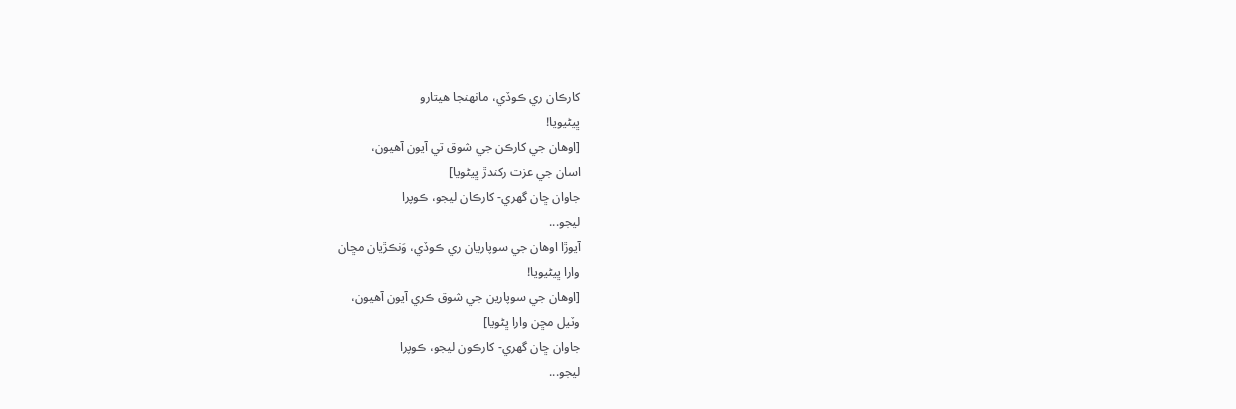کارڪان ري ڪوڏي، مانهنجا هيتارو
ڀيڻيويا!
[اوهان جي کارڪن جي شوق تي آيون آهيون،
اسان جي عزت رکندڙ ڀيڻويا]
جاوان ڇان گهري- کارڪان ليجو، ڪوپرا
ليجو...
آيوڙا اوهان جي سوپاريان ري ڪوڏي، وَنڪڙيان مڇان
وارا ڀيڻيويا!
[اوهان جي سوپارين جي شوق ڪري آيون آهيون،
وٽيل مڇن وارا ڀڻويا]
جاوان ڇان گهري- کارڪون ليجو، ڪوپرا
ليجو...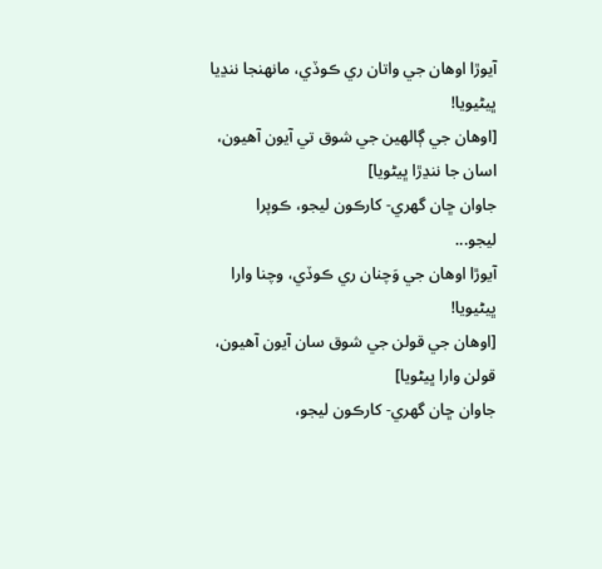آيوڙا اوهان جي واتان ري ڪوڏي، مانهنجا ننڍيا
ڀيڻيويا!
[اوهان جي ڳالهين جي شوق تي آيون آهيون،
اسان جا ننڍڙا ڀيڻويا]
جاوان ڇان گهري- کارڪون ليجو، ڪوپرا
ليجو...
آيوڙا اوهان جي وَچنان ري ڪوڏي، وچنا وارا
ڀيڻيويا!
[اوهان جي قولن جي شوق سان آيون آهيون،
قولن وارا ڀيڻويا]
جاوان ڇان گهري- کارڪون ليجو،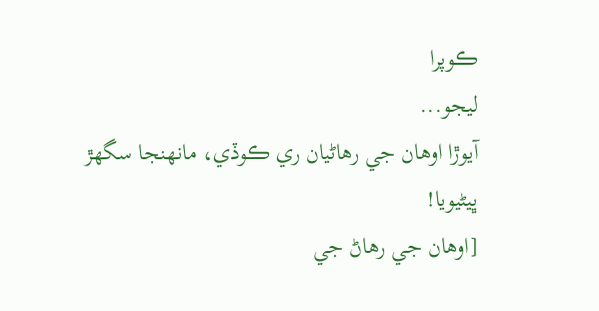ڪوپرا
ليجو...
آيوڙا اوهان جي رهاڻيان ري ڪوڏي، مانهنجا سگهڙ
ڀيڻيويا!
[اوهان جي رهاڻ جي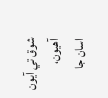شوق تي آيون آهيون،
اسان جا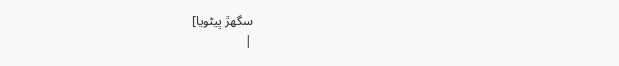سگهڙ ڀيڻويا]
|